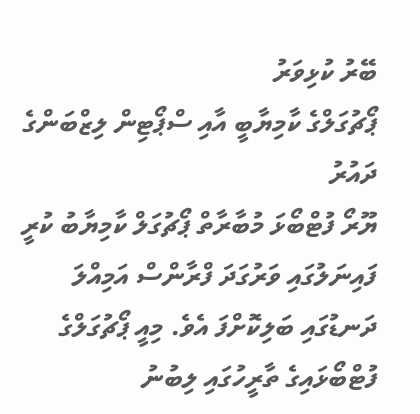ބޭރު ކުޅިވަރު
ޕޯޗުގަލްގެ ކާމިޔާބީ އާއި ސްޕޯޓިން ލިޒްބަންގެ ދައުރު
ޔޫރޯ ފުޓްބޯޅަ މުބާރާތް ޕޯޗުގަލް ކާމިޔާބު ކުރީ ފައިނަލުގައި ވަރުގަދަ ފްރާންސް އަމިއްލަ ދަނޑުގައި ބަލިކޮށްފަ އެވެ. މިއީ ޕޯޗުގަލްގެ ފުޓްބޯޅައިގެ ތާރީހުގައި ލިބުނު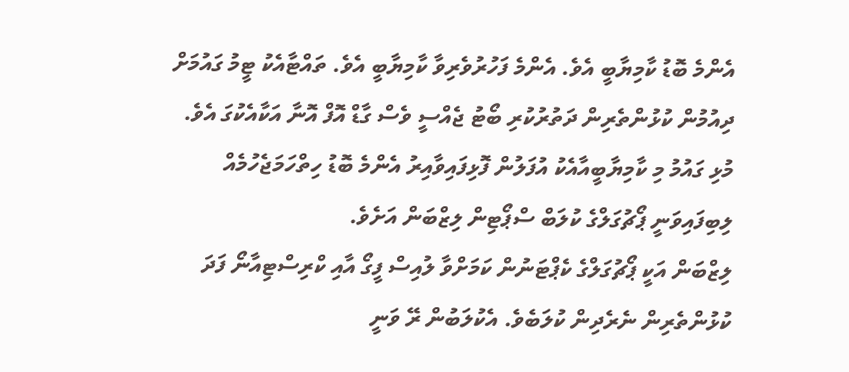އެންމެ ބޮޑު ކާމިޔާބީ އެވެ. އެންމެ ފަހުރުވެރިވާ ކާމިޔާބީ އެވެ. ތައްޓާއެކު ޓީމު ގައުމަށް ދިއުމުން ކުޅުންތެރިން ދަތުރުކުރި ބޯޓު ޖެއްސީ ވެސް ގާޑް އޮފް އޮނާ އަކާއެކުގަ އެވެ. މުޅި ގައުމު މި ކާމިޔާބީއާއެކު އުފަލުން ފޮޅިފައިވާއިރު އެންމެ ބޮޑު ހިތްހަމަޖެހުމެއް ލިބިފައިވަނީ ޕޯޗުގަލްގެ ކުލަބް ސްޕޯޓިން ލިޒްބަން އަށެވެ.
ލިޒްބަން އަކީ ޕޯޗުގަލްގެ ކެޕްޓަނުން ކަމަށްވާ ލުއިސް ފީގޯ އާއި ކްރިސްޓިއާނޯ ފަދަ ކުޅުންތެރިން ނެރެދިން ކުލަބެވެ. އެކުލަބުން ރޭ ވަނީ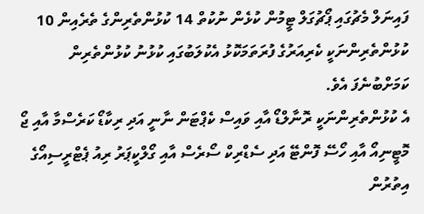ފައިނަލް މެޗުގައި ޕޯޗުގަލް ޓީމުން ކުޅެން ނުކުތް 14 ކުޅުންތެރިންގެ ތެރެއިން 10 ކުޅުންތެރިންނަކީ ކެރިއަރުގެ ފުރަތަމަކޮޅު އެކުލަބުގައި ކުޅުނު ކުޅުންތެރިން ކަމަށްބުނެފަ އެވެ.
އެ ކުޅުންތެރިންނަކީ ރޮނާލްޑޯ އާއި ވައިސް ކެޕްޓަން ނާނީ އަދި ރިކާޑޯ ކަރެސްމާ އާއި ޖޯ މޮޓީނިއޯ އާއި ހޯސޭ ފޮންޓޭ އަދި ސެޑްރިކް ސޯރެސް އާއި ގޯލްކީޕަރު ރިއު ޕެޓްރީސިއޯގެ އިތުރުން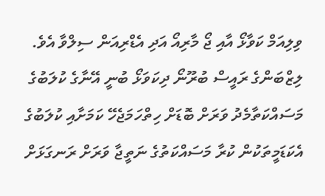ވިލިއަމް ކަވާޅޯ އާއި ޖޯ މާރިއޯ އަދި އެޑްރިއަން ސިލްވާ އެވެ.
ލިޒްބަންގެ ރައީސް ބުރޫނޯ ދިކަވަޅޯ ބުނީ އޭނާގެ ކުލަބުގެ މަސައްކަތާމެދު ވަރަށް ބޮޑަށް ހިތްހަމަޖެހޭ ކަމަށާއި ކުލަބުގެ އެކަޑަމީތަކުން ކުރާ މަސައްކަތުގެ ނަތީޖާ ވަރަށް ރަނގަޅަށް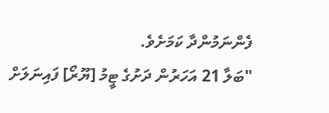ފެންނަމުންދާ ކަމަށެވެ.
"ބަލާ 21 އަހަރުން ދަށުގެ ޓީމު [ޔޫރޯ] ފައިނަލަށް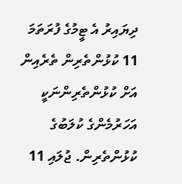ދިޔައިރު އެ ޓީމުގެ ފުރަތަމަ 11 ކުޅުންތެރިން ތެރެއިން އަށް ކުޅުންތެރިންނަކީ އަހަރުމެންގެ ކުލަބުގެ ކުޅުންތެރިން. ޖުލައި 11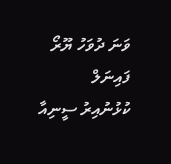ވަނަ ދުވަހު ޔޫރޯ ފައިނަލް ކުޅުނުއިރު ސީނިއާ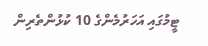ޓީމުގައި އަހަރުމެންގެ 10 ކުޅުންތެރިން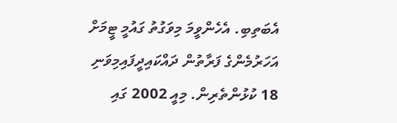އެބަތިބި. އެހެންވީމަ މިވަގުތު ގައުމީ ޓީމަށް އަހަރުމެންގެ ފަރާތުން ދައްކައިދީފައިމިވަނި 18 ކުޅުންތެރިން. މިއީ 2002 ގައި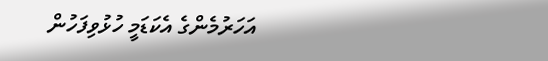އަހަރުމެންގެ އެކަޑަމީ ހުޅުވިފަހުން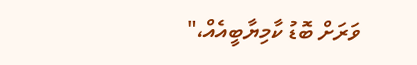ވަރަށް ބޮޑު ކާމިޔާބީއެއް،"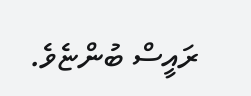ރައީސް ބުންޏެވެ.